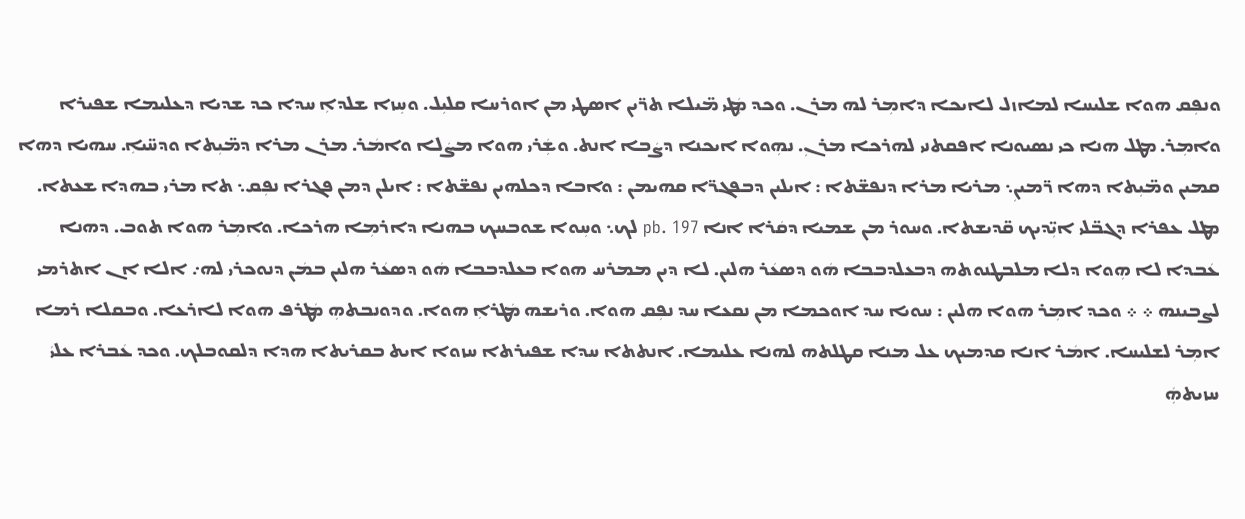ܘܢܦܼܩ ܗܘܐ ܫܠܝܚܐ ܠܡܐܙܠ ܠܐܝܟܐ ܕܐܡܼܪ ܠܗ ܡܪܢ. ܘܟܕ ܡܼܿܛܝ ܡ̈ܝܠܐ ܬܪ̈ܝܢ ܐܣܛܝ ܡܢ ܐܘܪܚܐ ܩܠܝܼܠ. ܘܚܼܙܐ ܫܠܕܐܼ ܚܕܐ ܟܕ ܫܕܝܐ ܕܥܠܝܡܐ ܫܦܝܪܐ ܘܐܡܼܪ. ܡܛܠ ܗܢܐ ܟܝ ܢܣܝܘܢܐ ܐܦܩܬܢܝ ܠܗܪܟܐ ܡܪܢܼ. ܢܗܼܘܐ ܐܝܟܢܐ ܕܨܿܒܐ ܐܢܬ. ܘܫܼܿܪܝ ܗܘܐ ܡܨܿܠܐ ܘܐܡܿܪ. ܡܪܢ ܡܪܐ ܕܡ̈ܝܼܬܐ ܘܕܚ̈ܝܐܼ. ܚܗܝܐ ܕܗܐ ܩܡܝܢ ܘܡ̈ܝܼܬܐ ܕܗܐ ܪ̈ܡܝܢܼ܆ ܡܪܝܐ ܡܪܐ ܕܢܦܫ̈ܬܐ : ܐܝܠܝܢ ܕܒܦܓܪ̈ܐ ܩܗܝܡܢ : ܘܐܒܐ ܕܟܠܗܝܢ ܢܦܫ̈ܬܐ : ܐܝܠܢ ܕܡܢ ܦܓܪܐ ܢܦܼܩ܆ ܬܐ ܡܪܝ ܒܗܕܐ ܫܥܬܐ. ܡܛܠ ܥܦܪܐ ܕܓܒ̈ܠܝ ܐܝܼ̈ܕܝܟ ܩ̈ܕܝܫܬܐ. ܘܚܘܪ ܡܢ ܫܡܝܐ ܕܩܿܪܐ ܐܢܐ pb. 197 ܠܟ܆ ܘܚܼܘܐ ܫܘܒܚܟ ܒܗܢܐ ܕܐܪܡܼܐ ܗܪܟܐ. ܘܐܡܼܪ ܗܘܐ ܬܘܒ. ܕܗܢܐ ܥܿܒܕܐ ܠܐ ܗܼܘܐ ܕܠܐ ܡܠܒܛܢܘܬܗ ܕܒܥܠܕܒܒܐ ܗܿܘ ܕܣܥܿܪ ܗܠܝܢ. ܠܐ ܕܝܢ ܡܡܪܚ ܗܘܐ ܒܥܠܕܒܒܐ ܗܿܘ ܕܣܥܿܪ ܗܠܝܢ ܒܡܿܢ ܕܢܘܟܪܝ ܠܗ܇ ܐܠܐ ܐܢ ܐܬܪܡܝ ܠܨܒܝܢܗ ܀ ܀ ܘܟܕ ܐܡܼܪ ܗܘܐ ܗܠܝܢ : ܚܘܝܐ ܚܕ ܐܘܟܡܐ ܡܢ ܢܩܥܐ ܚܕ ܢܦܼܩ ܗܘܐ. ܘܪܝܫܗ ܡܿܛܪܐܼ ܗܘܐ. ܘܕܘܢܒܬܗܼ ܡܿܛܪܦ ܗܘܐ ܠܐܪܥܐ. ܘܒܩܠܐ ܪܡܐ ܐܡܼܪ ܠܫܠܝܚܐ. ܐܡܿܪ ܐܢܐ ܩܕܡܝܟ ܥܠ ܡܢܐ ܩܛܠܬܗ ܠܗܢܐ ܥܠܝܡܐ. ܐܢܬܬܐ ܚܕܐ ܫܦܝܪܬܐ ܚܙܘܐ ܐܝܬ ܒܩܪܝܬܐ ܗܕܐ ܕܠܩܘܒܠܟ. ܘܟܕ ܥܿܒܪܐ ܥܠܝܿ ܚܙܝܬܗܼܿ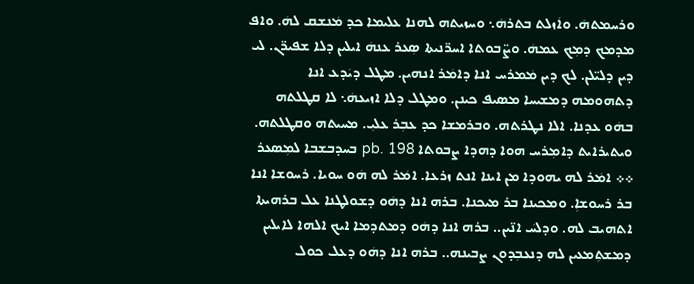ܘܪܚܡܬܗܿ. ܘܐܿܙܠܬ ܒܬܪܗܿ܆ ܘܚܙܝܬܗ ܠܗܢܐ ܥܠܝܡܐ ܟܕ ܡܿܢܫܩ ܠܗܿ. ܘܐܦ ܡܕܡܟ ܕܡܼܟ ܥܡܗܿ. ܘܨ̈ܒܘܬܐ ܐܚܪ̈ܢܝܬܐ ܣܼܥܪ ܥܢܗܿ ܐܝܠܝܢ ܕܠܐ ܫܦܝܪ̈ܢ. ܠܝ ܕܝܢ ܕܠܝ̈ܠܢ. ܠܟ ܕܝܢ ܡܿܡܪܚ ܐܢܐ ܕܐܡܿܪ ܐܢܗܝܢ. ܡܛܠ ܕܝܿܕܥ ܐܢܐ ܕܬܗܘܡܗ ܕܡܫܝܚܐ ܡܣܝܦ ܟܝܢܢ. ܘܡܛܠ ܕܠܐ ܐܙܝܥܗܿ܆ ܠܐ ܩܛܠܬܗ ܒܗܿܘ ܥܕܢܐ. ܐܠܐ ܢܛܪܬܗ. ܘܒܪܡܫܐ ܟܕ ܥܒܼܪ ܥܠܝܼ. ܡܚܝܬܗ ܘܩܛܠܬܗ. ܘܝܬܝܪܐܝܬ ܕܐܡܼܪܚ ܗܘܐ ܕܗܕܐ ܨܒܘܬܐ pb. 198 ܒܚܕܒܫܒܐ ܠܡܼܣܥܪ ܀܀ ܐܡܿܪ ܠܗ ܝܗܘܕܐ ܡܢ ܐܝܢܐ ܐܢܬ ܙܪܥܐ. ܐܡܿܪ ܠܗ ܗܿܘ ܚܘܝܐ. ܪܚܘܫܐ ܐܢܐ ܒܪ ܪܚܘܫܐܼ. ܘܡܟܝܢܐ ܒܪ ܡܝܟܢܐ. ܒܪܗ ܐܢܐ ܕܗܿܘ ܕܫܘܠܛܢܐ ܥܠ ܒܪܗܝܬܐ ܐܬܗܝܒ ܠܗ. ܘܕܠܚܿ ܐܢ̈ܝܢ.. ܒܪܗ ܐܢܐ ܕܗܿܘ ܕܡܬܕܡܐ ܐܝܟ ܐܠܗܐ ܠܐܝܠܝܢ ܕܡܫܬܼܡܥܝܢ ܠܗ ܕܢܥܒܼܕܘܢ ܨܒܝܢܗ.. ܒܪܗ ܐܢܐ ܕܗܿܘ ܕܥܠ ܟܘܠ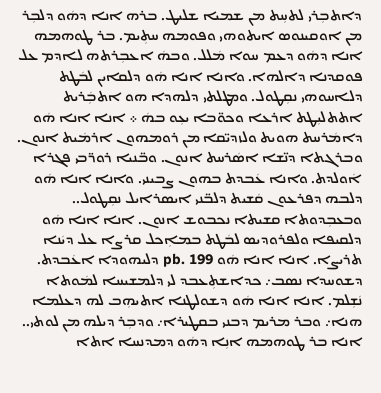ܕܐܬܒܼܪܝ ܠܬܚܼܬ ܡܢ ܫܡܝܐ ܫܠܝܛ. ܒܪܗ ܐܢܐ ܕܗܿܘ ܕܠܒܼܪ ܡܢ ܐܘܩܝܢܘܣ ܐܝܬܘܗܝ ܘܦܘܡܗ ܚܬܼܝܡ. ܒܪ ܛܘܗܡܗ ܐܢܐ ܕܗܿܘ ܕܥܡ ܚܘܐ ܡܿܠܠ. ܘܒܗܿ ܐܥܒܼܪܬܗ ܠܐܕܡ ܥܠ ܦܘܩܕܢܐ ܕܐܠܗܐ. ܘܐܢܐ ܐܢܐ ܗܿܘ ܕܠܩܐܝܢ ܠܒܿܛܬ ܕܠܐܚܘܗܝ ܢܩܼܛܘܠ. ܘܡܛܠܬܝ ܕܠܗܕܐ ܗܘ ܐܬܒܼܿܪܝܬ ܐܬܬܠܝܼܛܬ ܐܪܥܐ ܘܟܘ̈ܒܐ ܝܥܼܘ ܒܗܿ ܀ ܐܢܐ ܐܢܐ ܗܿܘ ܕܐܡܿܪܚܬ ܗܘܝܬ ܘܠܙܕܝ̈ܩܐ ܡܢ ܪܘܡܗܘܢ ܐܪܡܿܝܬ ܐܢܘܢ. ܘܒܪܓܬܐ ܕܢ̈ܫܐ ܐܣܿܪܚܬ ܐܢܘܢ. ܘܒ̈ܢܝܐ ܪܘܪ̈ܒܝ ܦܓܪܐ ܐܿܘܠܕܬ. ܘܐܢܐ ܥܿܒܕܬ ܒܗܘܢ ܨܒܝܢܝ. ܘܐܢܐ ܐܢܐ ܗܿܘ ܕܠܒܗ ܕܦܪܥܘܢ ܩܿܫܝܬ ܕܠܒ̈ܢܝ ܐܝܣܪܐܝܠ ܢܩܼܛܘܠ.. ܘܒܥܒܼܕܘܬܐ ܩܫܝܬܐ ܢܟܒܘܫ ܐܢܘܢ. ܐܢܐ ܐܢܐ ܗܿܘ ܕܠܩܝܦܐ ܘܠܦܪܘܕܝܣ ܠܒܿܛܬ ܒܡܐܼܟܠ ܩܪܨܐ ܥܠ ܕܝܿܢܐ ܬܪܝܨܐ. ܐܢܐ ܐܢܐ ܗܿܘ pb. 199 ܕܠܝܗܘܕܐ ܐܥܿܒܕܬ. ܕܫܘܚܕܐ ܢܣܒ܇ ܟܕܐܫܬܼܥܒܕ ܠܝ ܕܠܡܫܝܚܐ ܠܡܿܘܬܐ ܢܿܫܼܠܡ. ܐܢܐ ܐܢܐ ܗܿܘ ܕܫܘܠܛܢܐ ܐܬܝܗܼܒ ܠܗ ܕܥܠܡܐ ܗܢܐ܇ ܘܒܪ ܡܪܝܡ ܕܒܢܝ ܒܩܛܝܪܐ܇ ܘܕܒܼܪ ܕܝܠܗ ܡܢ ܠܘܬܝ.. ܐܢܐ ܒܪ ܛܘܗܡܗ ܐܢܼܐ ܕܗܿܘ ܕܡܕܢܚܐ ܐܬܐ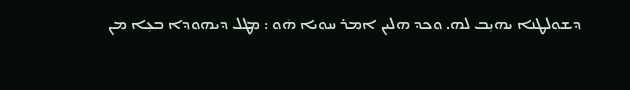ܕܫܘܠܛܢܐ ܝܗܝܼܒ ܠܗ. ܘܟܕ ܗܠܝܢ ܐܡܪ ܚܘܝܐ ܗܿܘ : ܡܛܠ ܕܝܗܘܕܐ ܒܥܼܐ ܡܢ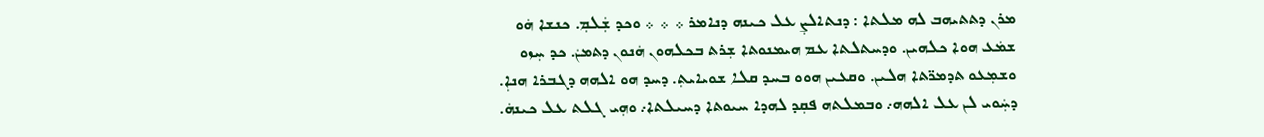ܡܪܢ ܕܬܬܝܗܒ ܠܗ ܡܠܬܐ : ܕܢܬܐܠܨܼ ܥܠ ܟܝܢܗ ܕܢܐܡܪ ܀ ܀ ܀ ܘܟܕ ܫܼܿܠܡܼ. ܟܢܫܐ ܗܿܘ ܫܡܿܥ ܗܘܐ ܟܠܗܝܢ. ܘܕܚܬܠܬܐ ܥܡ ܗܝܡܢܘܬܐ ܫܼܪܬ ܒܟܠܗܘܢ ܗܿܢܘܢ ܕܬܡܢܿ. ܟܕ ܚܼܙܘ ܘܫܡܼܥܘ ܬܕܡܪ̈ܬܐ ܗܠܝܢ. ܘܩܥܝܢ ܗܘܘ ܒܚܕ ܩܠܐ ܫܘܝܐܝܬܼ. ܕܚܕ ܗܘ ܐܠܗܗ ܕܓܒܪܐ ܗܢܐܼ. ܕܚܼܿܘܝ ܠܢ ܥܠ ܐܠܗܗ܇ ܘܒܡܠܬܗ ܦܩܼܕ ܠܗܕܐ ܚܝܘܬܐ ܕܚܝܠܬܐ܇ ܘܗܼܝ ܓܠܬ ܥܠ ܟܝܢܗܿ.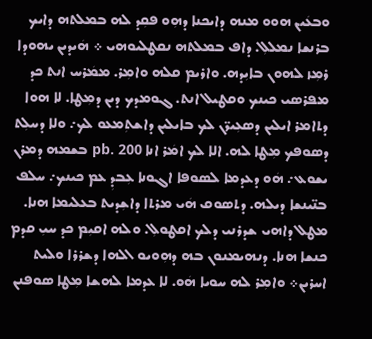ܘܒܥܿܝܢ ܗܘܘ ܡܢܗ ܕܐܝܟܢܐ ܕܗܼܘ ܦܩܼܕ ܠܗ ܒܡܠܬܗ ܕܐܝܟ ܒܪܢܫܐ ܢܡܠܠܼ. ܕܐܦ ܒܡܠܬܗ ܢܩܛܠܝܘܗܝ ܀ ܗܿܝܕܝܢ ܝܗܘܕܐ ܪܡܼܙ ܠܗܘܢ ܒܐܝܼܕܗ. ܘܐܪܝܡ ܩܠܗ ܘܐܡܼܪ. ܡܡܿܪܚ ܐܢܬ ܟܕ ܡܦܪܣܝ ܟܝܢܟ ܘܩܛܝܠ ܐܢܬ. ܓܘܡܕܟ ܕܝܢ ܕܡܼܛܐ. ܠܐ ܗܘܐ ܕܬܐܡܪ ܐܝܠܝܢ ܕܣܥܼܝܪ̈ܢ ܠܟ ܒܐܝܠܝܢ ܕܐܫܬܼܡܥܘ ܠܟ܇ ܘܠܐ ܕܚܠܼܬ ܕܣܘܦܟ ܡܼܛܐ ܠܗ. ܐܠܐ ܠܟ ܐܡܿܪ ܐܢܐ pb. 200 ܒܫܡܗ ܕܡܪܢ ܝܫܘܥ܇ ܗܿܘ ܕܥܕܡܐ ܠܣܘܦܐ ܐܓܘܢܐ ܥܼܒܕܼ ܥܡ ܟܝܢܟ܇ ܚܠܦ ܒܢ̈ܝܢܫܐ ܕܝܠܗ. ܕܬܣܘܩ ܗܿܝ ܡܪܬܐ ܕܐܫܼܕܝܬ ܒܥܠܝܡܐ ܗܢܐ. ܡܛܠ ܕܐܗܝ ܫܕܪܢܝ ܕܠܟ ܐܩܛܘܠܼ. ܘܠܗ ܐܩܝܼܡ ܟܕ ܚܝܼ ܩܕܡ ܟܢܫܐ ܗܢܐ. ܕܢܗܝܡܢܘܢ ܒܗ ܕܗܼܘܝܘ ܐܠܗܐ ܕܫܪܪܐ ܘܠܝܬ ܐܚܪܝܢ܀ ܘܐܡܼܪ ܠܗ ܚܘܝܐ ܗܿܘ. ܠܐ ܥܕܡܐ ܠܗܫܐ ܡܼܛܐ ܣܘܦܢܢ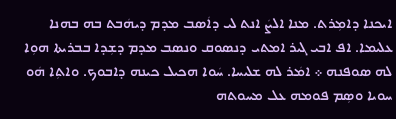ܐܝܟܢܐ ܕܐܡܼܪܬ. ܡܢܐ ܐܠܨܿ ܐܢܬ ܠܝ ܕܐܿܣܒ ܡܕܡ ܕܝܗܿܒܬ ܒܗ ܒܗܢܐ ܥܠܝܡܐ. ܐܦ ܐܒܝ ܓܝܪ ܐܡܬܝ ܕܢܣܘܩ ܘܢܣܒ ܡܕܡ ܕܫܼܕܐ ܒܒܪܝܬܐ ܗܘܼܐ ܠܗ ܣܘܦܢܗ ܀ ܐܡܿܪ ܠܗ ܫܠܝܚܐ. ܚܿܘܐ ܗܟܝܠ ܟܝܢܗ ܕܐܒܘܟ. ܘܐܬܼܐ ܗܿܘ ܚܘܝܐ ܘܣܼܡ ܦܘܡܗ ܥܠ ܡܚܘܬܗ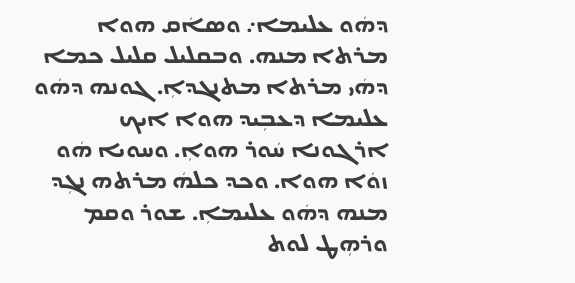ܕܗܿܘ ܥܠܝܡܐ܇ ܘܣܐܿܩ ܗܘܐ ܡܪܬܐ ܡܢܗ. ܘܒܩܠܝܠ ܩܠܝܠ ܟܡܐ ܕܗܿܝ ܡܪܬܐ ܡܬܢܓܕܐܼ. ܓܘܢܗ ܕܗܿܘ ܥܠܝܡܐ ܕܥܒܼܝܕ ܗܘܐ ܐܝܟ ܐܪܓܘܢܐ ܚܿܘܪ ܗܘܐܼ. ܘܚܘܝܐ ܗܿܘ ܙܘܿܐ ܗܘܐ. ܘܟܕ ܟܠܗܿ ܡܪܬܗ ܢܓܼܕ ܡܢܗ ܕܗܿܘ ܥܠܝܡܐܼ. ܫܘܪ ܘܩܡ ܘܪܗܼܛ ܠܘܬ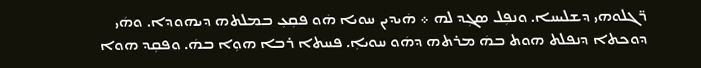ܪ̈ܓܠܘܗܝ ܕܫܠܝܚܐ. ܘܢܦܼܠ ܣܓܼܕ ܠܗ ܀ ܗܿܝܕܝܢ ܚܘܝܐ ܗܿܘ ܦܩܼܥܼ ܒܡܠܬܗ ܕܝܗܘܕܐ. ܘܗܿܝ ܕܘܟܬܐ ܕܢܦܠܬ ܗܘܬ ܒܗܿ ܡܪܬܗ ܕܗܿܘ ܚܘܝܐܼ. ܦܚܬܐ ܪܒܐ ܗܘܼܐ ܒܗܿ. ܘܦܩܼܕ ܗܘܐ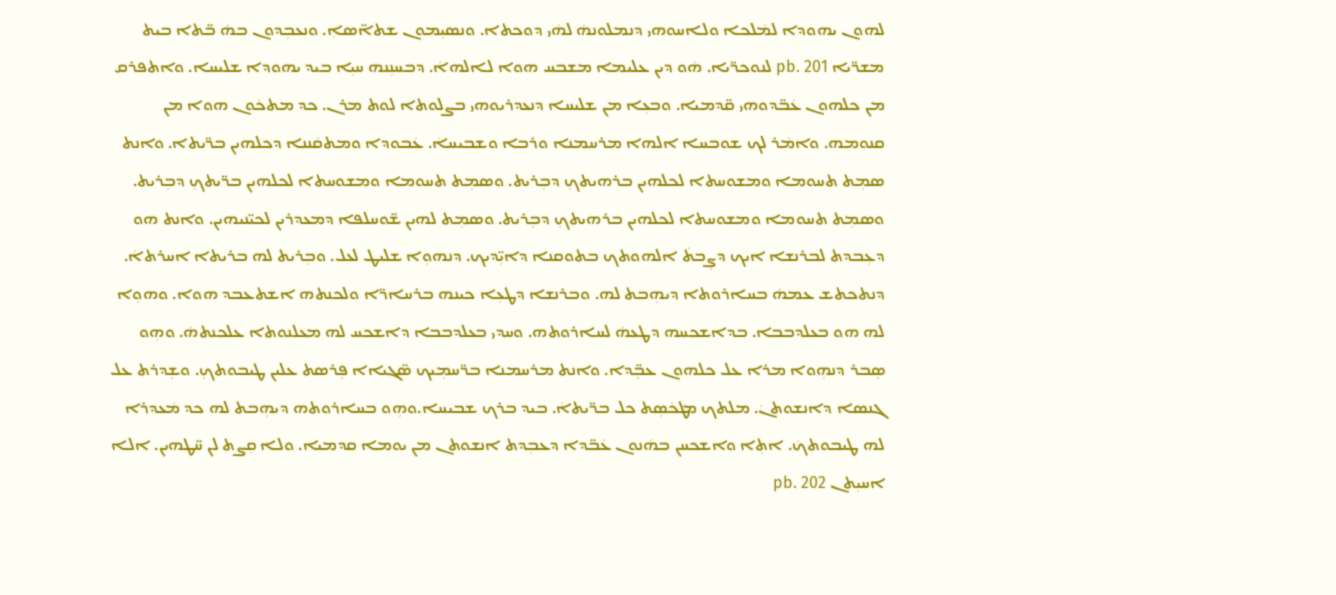ܠܗܘܢ ܝܗܘܕܐ ܠܡܿܠܟܐ ܘܠܐܚܘܗܝ ܕܢܡܠܘܢܗܿ ܠܗܿܝ ܕܘܟܬܐ. ܘܢܣܝܼܡܘܢ ܫܬܐ̈ܣܐܼ. ܘܢܥܒܼܕܘܢ ܒܗܿ ܒ̈ܬܐ ܒܝܬ ܡܫܪ̈ܝܐ pb. 201 ܠܢܘܟܪ̈ܝܐ. ܗܿܘ ܕܝܢ ܥܠܝܡܐ ܡܫܒܚ ܗܘܐ ܠܐܠܗܐܿ. ܕܒܚܢܼܢܗ ܚܝܼܐ ܒܝܕ ܝܗܘܕܐ ܫܠܝܚܐ. ܘܐܬܦܪܩ ܡܢ ܟܠܗܘܢ ܥܿܒ̈ܕܘܗܝ ܩ̈ܕܡܝܐ. ܘܒܥܼܐ ܡܢ ܫܠܝܚܐ ܕܢܥܕܪܝܘܗܝ ܒܨܠܘܬܐ ܠܘܬ ܡܪܢ. ܟܕ ܡܬܟܿܘܢ ܗܘܐ ܡܢ ܩܢܘܡܗ. ܘܐܡܿܪ ܠܟ ܫܘܒܚܐ ܐܠܗܐ ܡܪܚܡܢܐ ܘܪܒܐ ܘܫܒܝܚܐܿ. ܥܿܒܘܕܐ ܘܡܬܩܿܢܢܐ ܕܟܠܗܝܢ ܒܪ̈ܝܬܐ. ܘܐܢܬ ܣܡܼܬ ܬܚܘܡܐ ܘܡܫܘܚܬܐ ܠܟܠܗܝܢ ܒܪܗܝܬܟܼ ܕܒܼܪܝܬ. ܘܣܡܼܬ ܬܚܘܡܐ ܘܡܫܘܚܬܐ ܠܟܠܗܝܢ ܒܪ̈ܝܬܟܼ ܕܒܼܪܝܬ. ܘܣܡܼܬ ܬܚܘܡܐ ܘܡܫܘܚܬܐ ܠܟܠܗܝܢ ܒܪܗܝܬܟܼ ܕܒܼܪܝܬ. ܘܣܡܼܬ ܠܗܝܢ ܫ̈ܘܚܠܦܐ ܕܡܥܕܪܝܢ ܠܟܝ̈ܢܝܗܝܢ. ܘܐܢܬ ܗܘ ܕܥܼܒܕܬ ܠܒܪܢܫܐ ܐܝܟ ܕܨܼܒܬܿ ܐܠܗܘܬܟ ܒܬܘܩܢܐ ܕܐܝܼ̈ܕܝܟ. ܕܢܗܘܼܐ ܫܠܝܛ ܠܥܠ. ܘܒܼܪܝܬ ܠܗ ܒܪܝܬܐ ܐܚܪܬܐܿ. ܕܢܬܟܬܫ ܥܡܗܿ ܒܚܐܪܘܬܐ ܕܝܗܼܒܬ ܠܗ. ܘܒܪܢܫܐ ܕܛܥܼܐ ܟܝܢܗ ܒܪܚܐܪ̈ܐ ܘܠܟܢܬܗ ܐܫܬܥܒܕ ܗܘܐ. ܘܗܘܼܐ ܠܗ ܗܘ ܒܥܠܕܒܒܐ. ܒܕܐܫܟܚܗ ܕܛܥܗܿ ܠܚܐܪܘܬܗ. ܘܚܕܝ ܒܥܠܕܒܒܐ ܕܐܫܟܚ ܠܗ ܡܥܠܢܘܬܐ ܥܠܟܢܬܗܿ. ܘܗܼܘ ܣܼܒܪ ܕܢܗܼܘܐ ܡܪܐ ܥܠ ܟܠܗܘܢ ܥܒܼ̈ܕܐ. ܘܐܢܬ ܡܪܚܡܢܐ ܒܪ̈ܚܡܼܝܟ ܣ̈ܓܝܐܐ ܦܼܪܣܬ ܥܠܝܢ ܛܝܒܘܬܟܼ. ܘܫܼܕܪܬ ܥܠ ܓܢܣܐ ܕܐܢܫܘܬܢܿ. ܡܠܬܟ ܡܛܟܿܣܼܬ ܟܠ ܒܪ̈ܝܬܐܿ. ܒܝܕ ܒܪܟ ܫܒܝܚܐ.ܘܗܼܘ ܒܚܐܪܘܬܗ ܕܝܗܼܒܬ ܠܗ ܟܕ ܡܿܥܕܪܐ ܠܗ ܛܝܒܘܬܟܿ. ܐܬܼܐ ܘܐܫܟܚܢ ܒܗܿܢܘܢ ܥܿܒ̈ܕܐ ܕܥܒܼܕܬ ܐܢܫܘܬܢ ܡܢ ܝܘܡܐ ܩܕܡܝܐ. ܘܠܐ ܩܼܨܬ ܠܢ ܚ̈ܛܗܝܢ. ܐܠܐ ܐܚܝܼܬܢ pb. 202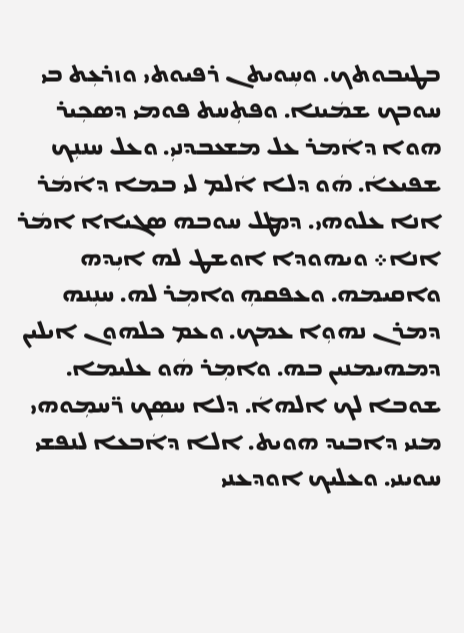ܒܛܝܒܘܬܟ. ܘܚܼܘܝܬܢ ܪܦܝܘܬܝ ܘܙܪܥܼܬ ܒܝ ܚܘܒܟ ܫܡܿܝܢܐ. ܘܦܬܼܚܬ ܦܘܡܝ ܕܣܟܼܝܪ ܗܘܐ ܕܐܿܡܪ ܥܠ ܡܫܥܒܕܢܝܼ. ܘܥܠ ܚܢܢܼܟ ܫܦܝܥܐܿ. ܗܿܘ ܕܠܐ ܐܿܠܡ ܠܝ ܒܡܐ ܕܐܿܡܿܪ ܐܢܐ ܥܠܘܗܝ. ܕܡܛܠ ܚܘܒܗ ܣܓܝܐܐ ܐܡܿܪ ܐܢܐ܀ ܘܝܗܘܕܐ ܐܘܫܛ ܠܗ ܐܝܼܕܗ ܘܐܩܝܡܗ. ܘܥܦܩܗܼ ܘܐܡܼܪ ܠܗ. ܚܢܼܢܗ ܕܡܪܢ ܢܗܘܼܐ ܥܡܟ. ܘܥܡ ܟܠܗܘܢ ܐܝܠܝܢ ܕܡܗܝܡܢܝܢ ܒܗ. ܘܐܡܼܪ ܗܿܘ ܥܠܝܡܐ. ܫܘܒܐ ܠܟ ܐܠܗܐܿ. ܕܠܐ ܚܣܼܟ ܪ̈ܚܡܼܘܗܝ ܡܢܝ ܕܐܒܝܕ ܗܘܝܬ. ܐܠܐ ܕܐܿܒܥܐ ܠܢܦܫܝ ܚܘܝܢܝ. ܘܥܠܝܟ ܐܘܕܥܢܝ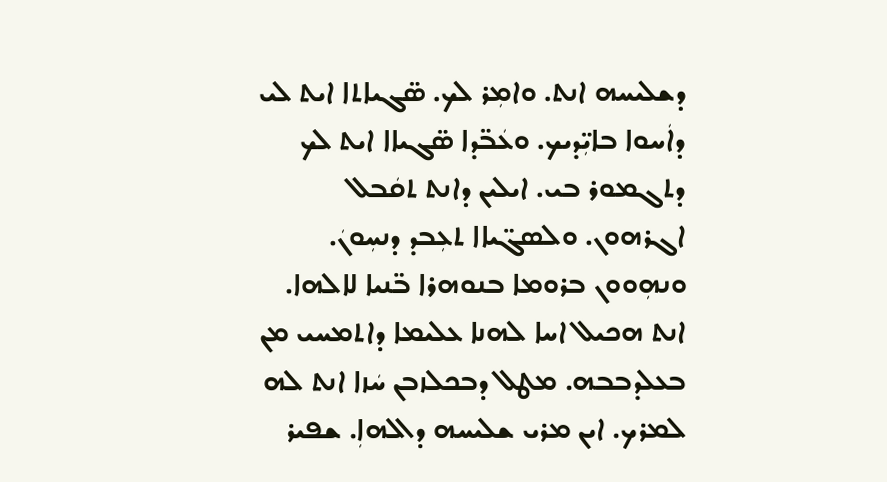ܕܫܠܝܚܗ ܐܢܬ. ܘܐܡܼܪ ܠܟ. ܣ̈ܓܝܐܬܐ ܐܝܬ ܠܝ ܕܐܿܚܘܐ ܒܐܝܼ̈ܕܝܟ. ܘܥܿܒ̈ܕܐ ܣ̈ܓܝܐܐ ܐܝܬ ܠܟ ܕܬܓܡܘܪ ܒܝ. ܐܝܠܝܢ ܕܐܢܬ ܬܩܿܒܠ ܐܓܪܗܘܢ. ܘܠܣܓ̈ܝܐܐ ܬܥܼܒܕ ܕܢܚܼܘܢܿ. ܘܢܗܼܘܘܢ ܒܪܘܡܐ ܒܢܘܗܪܐ ܒ̈ܢܝܐ ܠܐܠܗܐ. ܐܢܬ ܗܟܝܠ ܐܚܐ ܠܗܢܐ ܥܠܝܡܐ ܕܐܬܡܚܝ ܡܢ ܒܥܠܕܒܒܗ. ܡܛܠ ܕܒܟܠܙܒܢ ܚܿܙܐ ܐܢܬ ܠܗ ܠܡܪܟ. ܐܝܢ ܡܪܝ ܫܠܝܚܗ ܕܐܠܗܐܼ. ܫܦܝܪ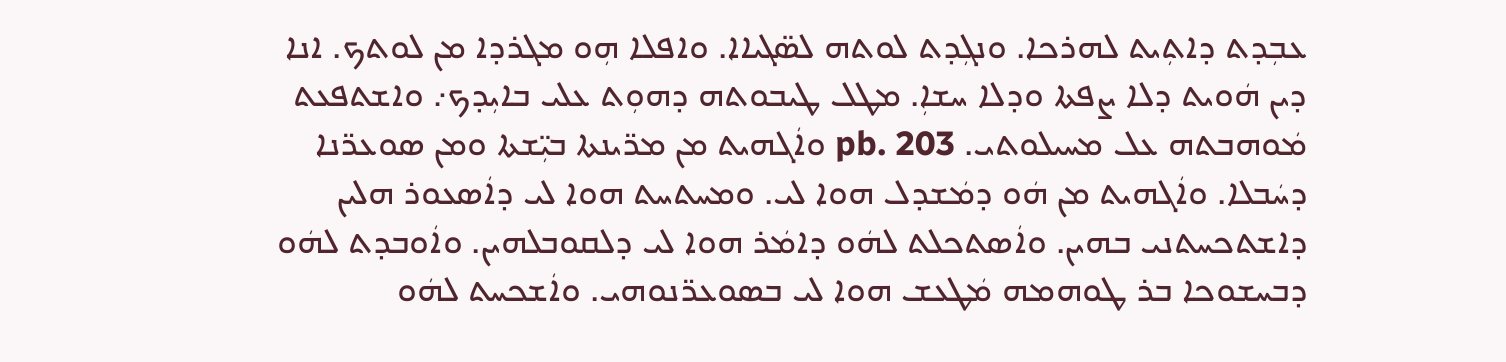ܥܒܼܕܬ ܕܐܬܼܝܬ ܠܗܪܟܐ. ܘܢܓܼܕܬ ܠܘܬܗ ܠܣ̈ܓܝܐܐ. ܘܐܦܠܐ ܗܼܘ ܡܓܪܕܐ ܡܢ ܠܘܬܟ. ܐܢܐ ܕܝܢ ܗܿܘܝܬ ܕܠܐ ܨܦܬܐ ܘܕܠܐ ܚܫܐܼ. ܡܛܠ ܛܝܒܘܬܗ ܕܗܘܼܬ ܥܠܝ ܒܐܝܼܕܟ܇ ܘܐܫܬܦܥܬ ܡܿܘܗܒܬܗ ܥܠ ܡܚܝܠܘܬܝ. pb. 203 ܘܐܿܓܗܝܬ ܡܢ ܡܪ̈ܝܢܬܐ ܒܝܼ̈ܫܬܐ ܘܡܢ ܣܘܥܪ̈ܢܐ ܕܚܿܒܠܐ. ܘܐܿܓܗܝܬ ܡܢ ܗܿܘ ܕܡܿܫܕܠ ܗܘܐ ܠܝ. ܘܡܚܬܚܬ ܗܘܐ ܠܝ ܕܐܿܣܥܘܪ ܗܠܝܢ ܕܐܫܬܟܚܬܢܝ ܒܗܝܢ. ܘܐܿܣܬܟܠܬ ܠܗܿܘ ܕܐܡܿܪ ܗܘܐ ܠܝ ܕܠܩܘܒܠܗܝܢ. ܘܐܿܘܒܕܬ ܠܗܿܘ ܕܒܚܫܘܟܐ ܒܪ ܛܘܗܡܗ ܡܿܛܥܫ ܗܘܐ ܠܝ ܒܣܘܥܪ̈ܢܘܗܝ. ܘܐܿܫܟܚܬ ܠܗܿܘ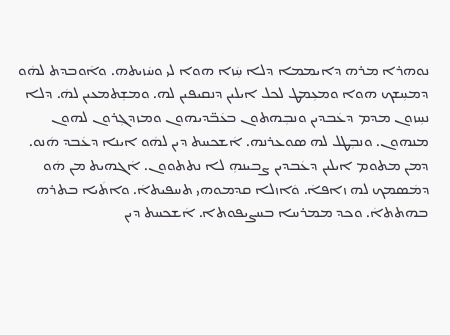ܢܘܗܪܐ ܡܪܗ ܕܐܝܡܡܐ ܕܠܐ ܚܼܿܙܐ ܗܘܐ ܠܝ ܘܚܿܙܝܬܗ. ܘܐܿܘܒܕܬ ܠܗܿܘ ܕܡܚܼܫܟ ܗܘܐ ܘܡܥܼܡܛ ܠܟܠ ܐܝܠܝܢ ܕܢܩܝܦܝܢ ܠܗ. ܘܡܫܼܬܡܥܝܢ ܠܗܿ. ܕܠܐ ܢܚܼܙܘܢ ܡܕܡ ܕܥܿܒܕܝܢ ܘܢܒܼܗܬܘܢ ܒܥܿܒ̈ܕܝܗܘܢ ܘܡܙܕܓܼܪܘܢ ܠܗܘܢ ܡܢܗܘܢ. ܘܢܒܼܛܠ ܠܗ ܣܘܥܪܢܗ. ܐܿܫܟܚܬ ܕܝܢ ܠܗܿܘ ܐܝܢܐ ܕܥܿܒܕ ܗܿܢܘ. ܕܡܢ ܡܬܘܡ ܐܝܠܝܢ ܕܥܿܒܕܝܢ ܨܒܝܢܗܼ ܠܐ ܢܬܬܘܘܢ. ܐܿܓܗܝܬ ܡܢ ܗܿܘ ܕܡܿܣܡܟ ܠܗ ܙܐܦܐܿ. ܘܿܐܙܠܐ ܩܕܡܘܗܝ ܬܚܦܝܬܐܿ. ܘܐܬܿܝܐ ܒܬܪܗ ܒܗܬܬܐܿ. ܘܟܕ ܡܡܪܚܐ ܒܚܨܝܦܘܬܐ. ܐܿܫܟܚܬ ܕܝܢ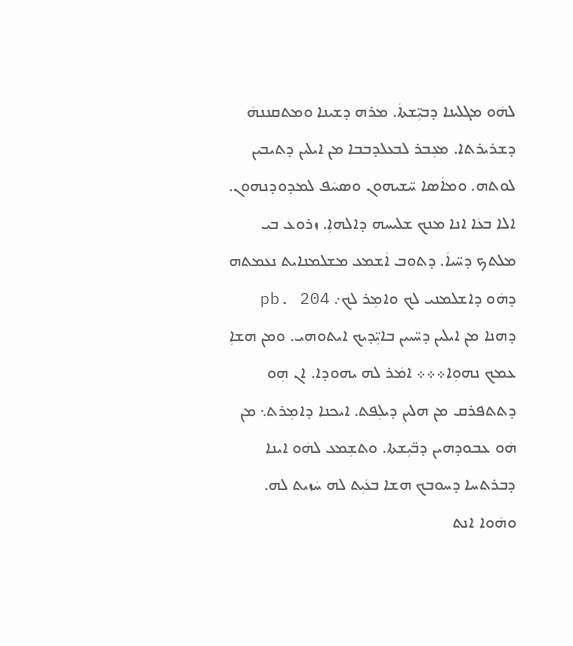ܠܗܿܘ ܡܓܠܝܢܐ ܕܒܝܼ̈ܫܬܐܿ. ܡܪܗ ܕܫܝܢܐ ܘܡܬܩܢܢܗܿ ܕܫܪܝܪܬܐ. ܡܥܼܒܪ ܠܒܥܠܕܒܒܐ ܡܢ ܐܝܠܝܢ ܕܬܝܒܝܢ ܠܘܬܗ. ܘܡܐܿܣܐ ܚ̈ܫܝܗܘܢ ܘܣܚܿܦ ܠܡܕܘܕܢܗܘܢ. ܐܠܐ ܒܥܿܐ ܐܢܐ ܡܢܟ ܫܠܝܚܗ ܕܐܠܗܐܼ. ܙܪܘܥ ܒܝ ܡܠܬܟ ܕܚ̈ܝܐܿ. ܕܬܘܒ ܐܿܫܡܥ ܡܫܠܡܢܐܝܬ ܢܥܡܬܗ ܕܗܿܘ ܕܐܫܠܡܢܝ ܠܟ ܘܐܡܼܪ ܠܟ܇ pb. 204 ܕܗܢܐ ܡܢ ܐܝܠܝܢ ܕܚ̈ܝܝܢ ܒܐܝܼ̈ܕܝܟ ܐܝܬܘܗܝ. ܘܡܢ ܗܫܐܼ ܥܡܟ ܢܗܘܼܐ܀܀܀ ܐܡܿܪ ܠܗ ܝܗܘܕܐ. ܐܢ ܗܼܘ ܕܬܬܦܪܩ ܡܢ ܗܠܝܢ ܕܝܠܼܦܬ. ܐܝܟܢܐ ܕܐܡܼܪܬ܆ ܡܢ ܗܿܘ ܥܒܘܕܗܝܢ ܕܒ̈ܝܼܫܬܐ. ܘܬܫܼܡܥ ܠܗܿܘ ܐܝܢܐ ܕܒܪܬܚܐ ܕܚܘܒܟ ܗܫܐ ܒܥܿܝܼܬ ܠܗ ܚܿܙܝܬ ܠܗ. ܘܗܿܘܐ ܐܢܬ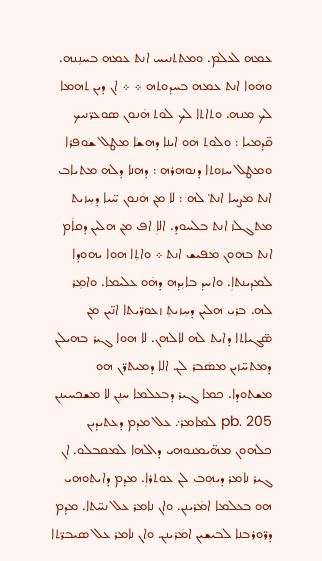ܥܡܗ ܠܥܠܡ. ܘܡܬܬܢܝܚ ܐܢܬ ܥܡܗ ܒܚܢܼܢܗ. ܘܗܿܘܐ ܐܢܬ ܥܡܗ ܒܚܕܘܬܗ ܀ ܀ ܐܢ ܕܝܢ ܬܗܡܐ ܠܟ ܡܢܗ. ܘܬܐܬܐ ܠܟ ܠܘܬ ܗܿܢܘܢ ܣܘܥܪ̈ܢܝܟ ܩ̈ܕܡܝܐ : ܘܠܘܬ ܗܿܘ ܐܝܢܐ ܕܗܫܐ ܡܛܠ ܫܘܦܪܐ ܘܡܛܠ ܚܙܘܬܐ ܕܢܘܗܪܗ : ܕܗܢܐ ܕܠܗ ܡܬܝܐܒ ܐܢܬ ܡܨܚܐ ܐܢܬ݀ ܠܗ : ܠܐ ܡܢ ܗܿܢܘܢ ܚ̈ܝܐ ܕܚܼܙܝܬ ܡܬܓܠܙ ܐܢܬ ܒܠܚܘܕ. ܐܠܐܼ ܐܦ ܡܢ ܗܠܝܢ ܕܩܐܿܡ ܐܢܬ ܒܗܘܢ ܡܦܝܫ ܐܢܬ ܀ ܘܐܬܼܐ ܗܘܐ ܝܗܘܕܐ ܠܡܕܝܢܬܐܼ. ܘܐܚܕ ܒܐܝܼܕܗ ܕܗܿܘ ܥܠܝܡܐ. ܘܐܡܼܪ ܠܗ. ܒܪܝ ܗܠܝܢ ܕܚܼܙܝܬܼ ܙܥܘܪ̈ܝܬܐ ܐܢ̈ܝܢ ܡܢ ܣ̈ܓܝܐܬܐ ܕܐܝܬ ܠܗ ܠܐܠܗܢ. ܠܐ ܗܘܐ ܓܝܪ ܒܗܝܠܢ ܕܡܬܚ̈ܙܝܢ ܡܣܿܒܪ ܠܢ. ܐܠܐ ܕܡܝܬܪ̈ܢ ܗܘ ܡܫܬܘܕܐ. ܟܡܐ ܓܝܪ ܕܒܥܠܡܐ ܚܢܼܢ ܠܐ ܡܫܟܚܝܢܢ pb. 205 ܠܡܐܡܪ܇ ܥܠ ܡܕܡ ܕܥܬܝܕܝܢ ܟܠܗܘܢ ܡܗ̈ܝܡܢܘܗܝ ܕܐܠܗܐ ܠܡܩܒܠܘ. ܐܢ ܓܝܪ ܢܐܡܪ ܕܝܗܼܒ ܠܢ ܥܘܬܪܐܼ. ܡܕܡ ܕܐܝܬܘܗܝ ܗܘ ܒܥܠܡܐ ܐܡܿܪܝܢܢ. ܘܐܢ ܢܐܡܪ ܥܠ ܢܚ̈ܬܐ. ܡܕܡ ܕܪ̈ܘܪܒܢܐ ܠܒܝܫܝܢ ܐܡܿܪܝܢܢ. ܘܐܢ ܢܐܡܪ ܥܠ ܣܝܒܪ̈ܬܐ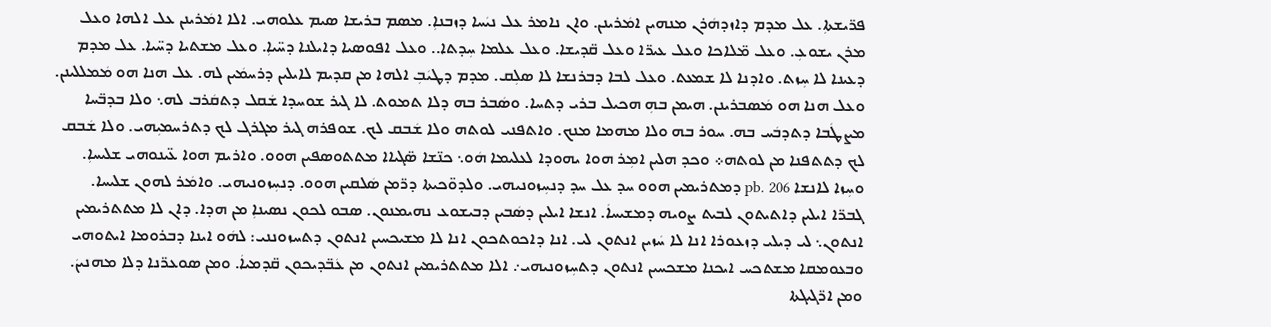ܦܪ̈ܝܫܬܐܼ. ܥܠ ܡܕܡ ܕܐܙܕܗܿܪܢ ܡܢܗܝܢ ܐܡܿܪܝܢܢ. ܘܐܢ ܢܐܡܪ ܥܠ ܢܝܿܚܐ ܕܙܒܢܐܼ. ܡܣܡ ܒܪܝܫܐ ܣܝܡ ܥܠܘܗܝ. ܐܠܐ ܐܡܿܪܝܢܢ ܥܠ ܐܠܗܐ ܘܥܠ ܡܪܢ ܝܫܘܥܼ. ܘܥܠ ܡ̈ܠܐܟܐ ܘܥܠ ܥܝܪ̈ܐ ܘܥܠ ܩ̈ܕܝܫܐ. ܘܥܠ ܥܠܡܐ ܚܼܕܬܐ.. ܘܥܠ ܐܦܘܣܝܐ ܕܐܝܠܢܐ ܕܚ̈ܝܐܼ. ܘܥܠ ܡܫܬܝܐ ܕܚ̈ܝܐ. ܥܠ ܡܕܡ ܕܥܝܢܐ ܠܐ ܚܼܙܬ. ܘܐܕܢܐ ܠܐ ܫܡܥܬ. ܘܥܠ ܠܒܐ ܕܒܪܢܫܐ ܠܐ ܣܠܼܩ. ܡܕܡ ܕܛܝܿܒܼ ܐܠܗܐ ܡܢ ܩܕܝܡ ܠܐܝܠܝܢ ܕܪܚܡܿܝܢ ܠܗ. ܥܠ ܗܢܐ ܗܘ ܡܿܡܠܠܝܢܢ. ܘܥܠ ܗܢܐ ܗܘ ܡܿܣܒܪܝܢܢ. ܗܝܡܢ ܒܗܼ ܗܟܝܠ ܒܪܝ ܕܬܚܐ. ܘܣܿܒܪ ܒܗ ܕܠܐ ܬܡܘܬ. ܠܐ ܓܝܪ ܫܘܚܕܐ ܫܿܩܠ ܕܬܩܿܪܒ ܠܗ܆ ܘܠܐ ܒܕܒ̈ܚܐ ܡܨܛܿܒܐ ܕܬܕܒܿܚ ܒܗ. ܚܘܪ ܒܗ ܘܠܐ ܡܗܡܐ ܡܢܟ. ܘܐܬܦܢܝ ܠܘܬܗ ܘܠܐ ܫܿܒܩ ܠܟ. ܫܘܦܪܗ ܓܝܪ ܡܓܪܓ ܠܟ ܕܬܪܚܡܝܼܗܝ. ܘܠܐ ܫܿܒܩ ܠܟ ܕܬܬܦܢܐ ܡܢ ܠܘܬܗ܀ ܘܟܕ ܗܠܝܢ ܐܡܼܪ ܗܘܐ ܝܗܘܕܐ ܠܥܠܝܡܐ ܗܿܘ܆ ܟܢ̈ܫܐ ܣ̈ܓܝܐܐ ܡܬܬܘܣܦܝܢ ܗܘܘ. ܘܐܪܝܡ ܗܘܐ ܥ̈ܝܢܘܗܝ ܫܠܝܚܐܼ. ܘܚܼܙܐ ܠܐܢܫܐ pb. 206 ܕܡܬܪܝܡܝܢ ܗܘܘ ܚܕ ܥܠ ܚܕ ܕܢܚܼܙܘܢܝܗܝ. ܘܠܕܘ̈ܟܝܬܐ ܕܪ̈ܡܢ ܣܿܠܩܝܢ ܗܘܘ. ܕܢܚܼܙܘܢܝܗܝ. ܘܐܡܿܪ ܠܗܘܢ ܫܠܝܚܐ. ܓܒܪ̈ܐ ܐܝܠܝܢ ܕܐܬܝܬܘܢ ܠܒܝܬ ܨܘܝܗ ܕܡܫܝܚܐܿ. ܐܢܫܐ ܐܝܠܝܢ ܕܣܿܒܝܢ ܕܒܝܫܘܥ ܢܗܝܡܢܘܢ. ܣܒܘ ܠܟܘܢ ܢܣܝܢܐܼ ܡܢ ܗܕܐ. ܕܐܢ ܠܐ ܡܬܬܪܝܡܝܢ ܐܢܬܘܢ܆ ܠܝ ܕܝܠܝ ܕܙܥܘܪܐ ܐܢܐ ܠܐ ܚܿܙܝܢ ܐܢܬܘܢ ܠܝ. ܐܢܐ ܕܐܟܘܬܟܘܢ ܐܢܐ ܠܐ ܡܫܝܟܚܝܢ ܐܢܬܘܢ ܕܬܚܙܘܢܢܝ: ܠܗܿܘ ܐܝܢܐ ܕܒܪܘܡܐ ܐܝܬܘܗܝ ܘܒܥܘܡܩܐ ܡܫܬܟܚ ܐܝܟܢܐ ܡܫܟܚܝܢ ܐܢܬܘܢ ܕܬܚܼܙܘܢܝܗܝ܇ ܐܠܐ ܡܬܬܪܝܡܝܢ ܐܢܬܘܢ ܡܢ ܥܿܒ̈ܕܝܟܘܢ ܩ̈ܕܡܝܐܿ. ܘܡܢ ܣܘܥܪ̈ܢܐ ܕܠܐ ܡܗܢܝܢܿ. ܘܡܢ ܐܪ̈ܓܝܓܬܐ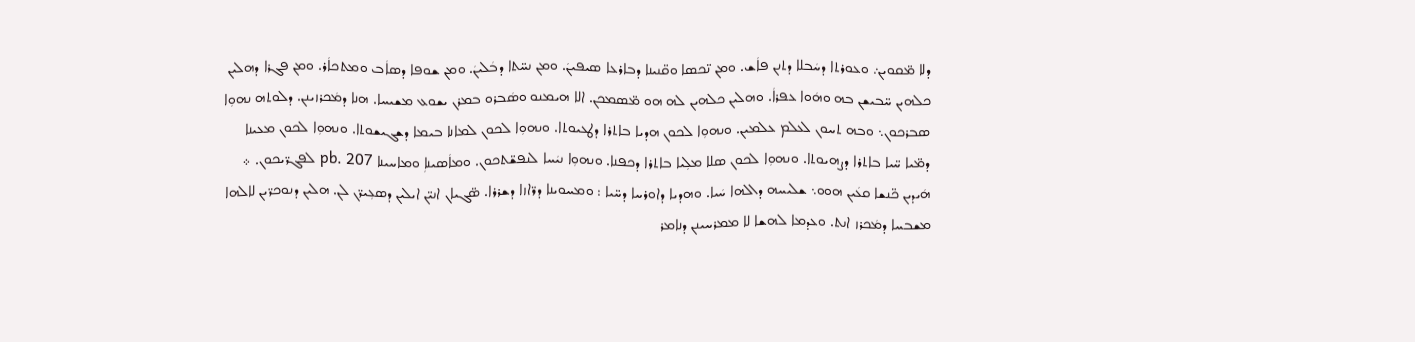ܕܠܐ ܡ̈ܩܘܝܢ܇ ܘܥܘܪܬܐ ܕܚܿܒܠܐ ܕܬܢܢ ܦܐܿܫ. ܘܡܢ ܢ̈ܟܣܐ ܘܩ̈ܢܝܢܐ ܕܒܐܪܥܐ ܣܝܦܝܢܿ. ܘܡܢ ܢܚ̈ܬܐ ܕܒܿܠܝܢܿ. ܘܡܢ ܫܘܦܐ ܕܣܐܿܒ ܘܡܬܟܐܿܪ. ܘܡܢ ܦܓܪܐ ܕܗܠܝܢ ܟܠܗܝܢ ܚ̈ܒܝܫܢ ܒܗ ܘܗܿܘܐ ܥܦܪܐܿ. ܘܗܠܝܢ ܟܠܗܝܢ ܠܗ ܗܘ ܡ̈ܣܡܟܢ. ܐܠܐ ܗܝܡܢܘ ܘܣܿܒܪܘ ܒܡܪܢ ܝܫܘܥ ܡܫܝܚܐ. ܗܢܐ ܕܡܿܟܪܙܝܢܢ. ܕܠܘܬܗ ܢܗܘܼܐ ܣܒܪܟܘܢ܆ ܘܒܗ ܬܚܘܢ ܠܥܠܡ ܥܠܡܝܢ. ܘܢܗܘܼܐ ܠܟܘܢ ܗܕܝܐ ܒܐܬܪܐ ܕܛܥܝܘܬܐ. ܘܢܗܘܼܐ ܠܟܘܢ ܠܡܐܢܐ ܒܝܡܐ ܕܫܓܝܫܘܬܐ. ܘܢܗܘܼܐ ܠܟܘܢ ܡܥܝܢܐ ܕܡ̈ܝܐ ܚ̈ܝܐ ܒܐܬܪܐ ܕܨܗܝܘܬܐ. ܘܢܗܘܼܐ ܠܟܘܢ ܣܠܐ ܡܠܼܝܐ ܒܐܬܪܐ ܕܟܦܢܐ. ܘܢܗܘܼܐ ܢܝܿܚܐ ܠܢܦܫ̈ܬܟܘܢ. ܘܡܐܿܣܝܢܐܼ ܘܡܐܚܝܢܐ pb. 207 ܠܦܓܪ̈ܝܟܘܢ. ܀ ܗܿܝܕܝܢ ܟ̈ܢܫܐ ܩܥܿܝܢ ܗܘܘ܆ ܫܠܝܚܗ ܕܐܠܗܐ ܚܿܝܐ. ܘܗܕܝܐ ܕܐܘܪܚܐ ܕܚ̈ܝܐ : ܘܡܚܘܝܢܐ ܕܪ̈ܐܙܐ ܕܫܪܪܐ. ܣ̈ܓܝܐܢ ܐܢܝ̈ܢ ܐܝܠܝܢ ܕܣܥܼܝܪ̈ܢ ܠܢ. ܗܠܝܢ ܕܢܘܟܪ̈ܝܢ ܠܐܠܗܐ ܡܫܒܚܐ ܕܡܿܟܪܙ ܐܢܬ. ܘܥܕܡܐ ܠܗܫܐ ܠܐ ܡܡܪܚܝܢܢ ܕܢܐܡܪ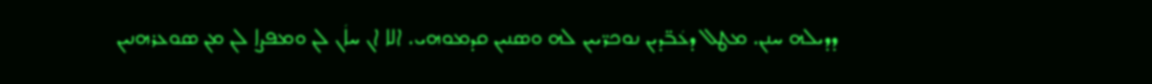ܕܕܝܠܗ ܚܢܢ. ܡܛܠ ܕܥܿܒ̈ܕܝܢ ܢܘܟܪ̈ܝܝܢ ܠܗ ܘܣܢܝܢ ܩܕܡܘܗܝ. ܐܠܐ ܐܢ ܚܐܿܢ ܠܢ ܘܡܦܨܐ ܠܢ ܡܢ ܣܘܥܪܗܢܝܢ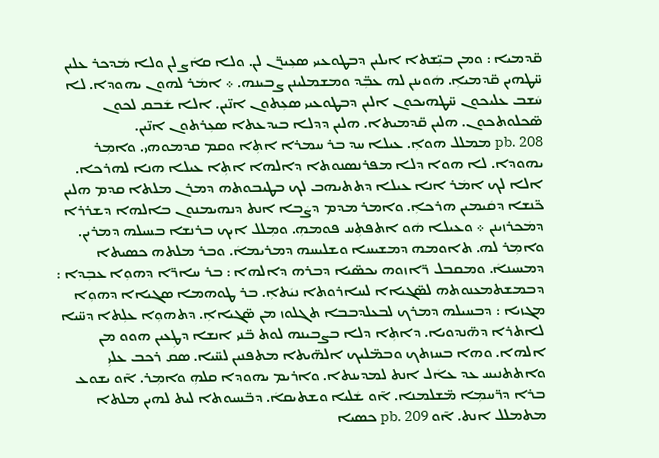ܩ̈ܕܡܝܐ : ܘܡܢ ܒܝܼ̈ܫܬܐ ܐܝܠܝܢ ܕܒܛܘܥܝܝ ܣܥܼܝܪ̈ܢ ܠܢ. ܘܠܐ ܩܐܿܨ ܠܢ ܘܠܐ ܡܿܕܟܪ ܥܠܝܢ ܚ̈ܛܗܝܢ ܩ̈ܕܡܝܐܼ. ܗܿܘܝܢܢ ܠܗ ܥܒܼ̈ܕ ܘܡܫܡܠܝܢܢ ܨܒܝܢܗ. ܀ ܐܡܿܪ ܠܗܘܢ ܝܗܘܕܐ. ܠܐ ܚܿܫܒ ܥܠܝܟܘܢ ܚ̈ܛܗܝܟܘܢ ܐܠܝܢ ܕܒܛܘܥܝܝ ܣܥܼܬܘܢ ܐܢ̈ܝܢ. ܐܠܐ ܫܿܒܩ ܠܟܘܢ ܣ̈ܟܠܘܬܟܘܢ. ܗܠܝܢ ܩ̈ܕܡܝܬܐ. ܗܠܝܢ ܕܕܠܐ ܒܝܕܥܬܐ ܣܥܼܪܬܘܢ ܐܢ̈ܝܢ.
pb. 208 ܡܡܠܠ ܗܘܐܼ. ܥܝܠܐ ܚܕ ܒܪ ܚܡܪܐ ܐܬܼܐ ܘܩܡ ܩܕܡܘܗܝ. ܘܐܡܼܪ ܝܗܘܕܐ. ܠܐ ܗܘܐ ܕܠܐ ܡܦܪܢܣܢܘܬܐ ܕܐܠܗܐ ܐܬܼܐ ܥܝܠܐ ܗܢܐ ܠܗܪܟܐ. ܐܠܐ ܠܟ ܐܡܿܪ ܐܢܐ ܥܝܠܐ ܕܬܬܝܗܒ ܠܟ ܒܛܝܒܘܬܗ ܕܡܪܢ ܡܠܬܐ ܩܕܡ ܗܠܝܢ ܟ̈ܢܫܐ ܕܩܿܝܡܝܢ ܗܪܟܐܼ. ܘܐܡܪ ܡܕܡ ܕܨܿܒܐ ܐܢܬ ܕܢܗܝܡܢܘܢ ܒܐܠܗܐ ܕܫܪܪܐ ܕܡܿܟܪܙܝܢܢ ܀ ܘܥܝܠܐ ܗܿܘ ܐܬܦܬܼܚ ܦܘܡܗܼ. ܘܡܼܠܠ ܐܝܟ ܒܪܢܫܐ ܒܚܝܠܗ ܕܡܪܝܢ. ܘܐܡܼܪ ܠܗ. ܬܐܘܡܗ ܕܡܫܝܚܐ ܘܫܠܝܚܗ ܕܡܪܝܡܐܿ. ܘܒܪ ܡܠܬܗ ܟܣܝܬܐ ܕܡܚܝܢܐܿ. ܘܡܩܒܠ ܪ̈ܐܙܘܗ ܝܟܣ̈ܝܐ ܕܒܪܗ ܕܐܠܗܐ : ܒܪ ܚܐܪ̈ܐ ܕܗܘܼܐ ܥܒܼܕܐ : ܕܒܡܫܬܡܥܢܘܬܗ ܠܣ̈ܓܝܐܐ ܠܚܐܪܘܬܐ ܢܝܿܬܐܼ. ܒܪ ܛܘܗܡܐ ܣܓܝܐܐ ܕܗܘܼܐ ܡܓܙܝܐ : ܕܒܚܝܠܗ ܕܡܪܟ ܠܒܥܠܕܒܒܐ ܬܓܠܘܙ ܡܢ ܣ̈ܓܝܐܐܼ. ܕܬܗܘܼܐ ܥܠܼܬܐ ܕܚ̈ܝܐ ܠܐܬܪܐ ܕܗ̈ܢܕܘܝܐ. ܕܐܬܼܐ ܕܠܐ ܒܨܒܝܢܗ ܠܘܬ ܒ̈ܢܝ ܐܢܫܐ ܕܛܼܥܝܢ ܗܘܘ ܡܢ ܐܠܗܐ. ܘܗܐ ܒܚܙܬܟ ܘܒܡ̈ܠܝܟ ܐܠܗ̈ܝܬܐ ܡܬܦܢܝܢ ܠܚ̈ܝܐ. ܣܩ ܪܟܒ ܥܠܝܼ ܘܐܬܬܢܝܚ ܥܕ ܥܐܿܠ ܐܢܬ ܠܡܕܝܢܬܐ. ܘܐܪܝܡ ܝܗܘܕܐ ܩܠܗܼ ܘܐܡܼܪ. ܐ̃ܘ ܝܫܘܥ ܒܪܐ ܕܪ̈ܚܡܼܐ ܡ̈ܫܠܡܢܐ. ܐ̃ܘ ܫܿܠܝܐ ܘܫܬܝܩܐܿ. ܕܒ̈ܚܝܘܬܐ ܠܝܬ ܠܗܝܢ ܡܠܬܐ ܡܬܡܠܠ ܐܢܬ. ܐ̃ܘ pb. 209 ܟܣܝܐ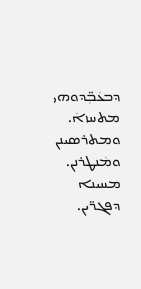ܕܒܥܿܒܼ̈ܕܘܗܝ ܡܬܚܙܐܿ. ܘܡܬܪܣܝܢܢ ܘܡܿܢܛܪܢܢ. ܡܚܝܢܐ ܕܦܓܪ̈ܝܢ.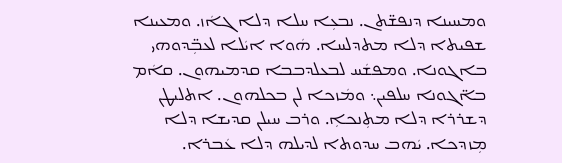ܘܡܚܝܢܐ ܕܢܦܫ̈ܬܢ. ܢܒܥܼܐ ܚܠܐ ܕܠܐ ܓܐܿܙ. ܘܡܥܝܢܐ ܫܦܝܬܐ ܕܠܐ ܡܬܕܠܚܐ. ܗܿܘܐ ܐܝܿܠܐ ܠܥܒܼ̈ܕܘܗܝ ܒܐܓܘܢܐ. ܘܡܦܫܿܚ ܠܒܥܠܕܒܒܐ ܩܕܡܝܗܘܢ. ܩܐܿܡ ܒܐ̈ܓܘܢܐ ܚܠܦܝܢ܆ ܘܡܿܙܟܐ ܠܢ ܒܟܠܗܘܢ. ܐܬܠܝܛܢ ܕܫܪܪܐ ܕܠܐ ܡܬܼܢܟܐܼ. ܘܪܒ ܚܝܠܢ ܩܕܝܫܐ ܕܠܐ ܡܼܙܕܟܐ. ܝܿܗܒ ܚܕܘܬܐ ܠܕܝܠܗ ܕܠܐ ܥܿܒܪܐ.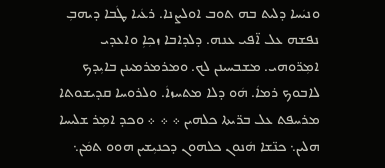ܘܢܝܿܚܐ ܕܠܝܬ ܒܗ ܬܘܒ ܐܘܠܨܢܐ. ܪܥܿܝܐ ܛܿܒܐ ܕܝܗܒܼ ܢܦܫܗ ܥܠ ܐ̈ܦܝ ܥܢܗ. ܕܠܕܐܒܐ ܙܟܼܐܼ ܘܐܥܕܝ ܐܡܼܪ̈ܘܗܝ. ܡܫܒܚܝܢܢ ܠܟ. ܘܡܪܡܪܡܝܢܢ ܒܐܝܼܕܟ ܠܐܒܘܟ ܪܡܐܿ. ܗܿܘ ܕܠܐ ܡܬܚܙܐܿ. ܘܠܪܘܚܐ ܩܕܝܫܘܬܐ ܡܪܚܦܬ ܥܠ ܒܪ̈ܝܬܐ ܟܠܗܝܢ ܀ ܀ ܀ ܘܟܕ ܐܡܼܪ ܫܠܝܚܐ ܗܠܝܢ܆ ܟܢ̈ܫܐ ܗܿܢܘܢ ܟܠܗܘܢ ܕܟܢܝܼܫܝܢ ܗܘܘ ܬܡܿܢ܆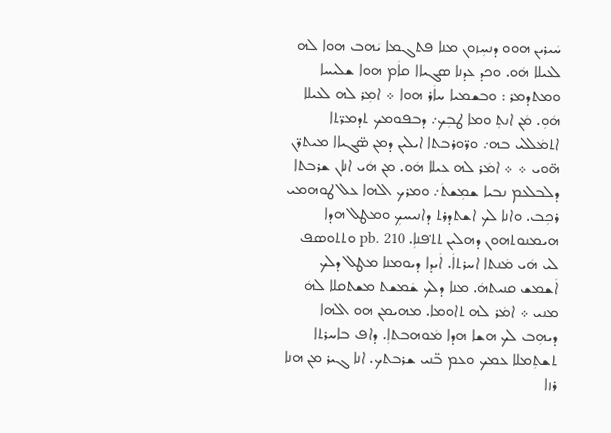ܚܿܝܪܝܢ ܗܘܘ ܕܢܚܼܙܘܢ ܡܢܐ ܦܬܓܡܐ ܝܿܗܒ ܗܘܐ ܠܗ ܠܥܝܠܐ ܗܿܘ. ܘܟܕ ܥܕܢܐ ܣܓܝܐܐ ܩܐܿܡ ܗܘܐ ܫܠܝܚܐ ܘܡܬܕܡܪ : ܘܒܫܡܝܐ ܚܐܿܪ ܗܘܐ ܀ ܐܡܼܪ ܠܗ ܠܥܝܠܐ ܗܿܘܼ. ܡܿܢ ܐܢܬܼ ܘܡܐ ܛܒܼܟ܇ ܕܒܦܘܡܟ ܬܕܡܪ̈ܬܐ ܐܬܡܿܠܠܝ ܒܗ܇ ܘܪ̈ܘܪܒܬܐ ܐܝܠܝܢ ܕܡܢ ܣ̈ܓܝܐܐ ܡܝܬܪ̈ܢ ܗ̈ܘܝ ܀ ܀ ܐܡܿܪ ܠܗ ܥܝܠܐ ܗܿܘ. ܡܢ ܗܿܝ ܐܢܐܢ ܫܪܒܬܐ ܕܠܒܠܥܡ ܢܒܝܐ ܫܡܼܫܬܿ܇ ܘܡܪܟ ܐܠܗܐ ܥܠ ܛܘܗܡܝ ܪܟܼܒ. ܘܐܢܐ ܠܟ ܐܫܬܕܪܬ ܕܐܢܝܚܟܼ ܘܡܛܠ ܗܕܐ ܗܝܡܢܘܬܗܘܢ ܕܗܠܝܢ ܬܬ݀ܦܢܐܼ. pb. 210 ܘܬܬܘܣܦ ܠܝ ܗܿܝ ܡܿܢܬܐ ܐܚܪܬܐܿ. ܐܿܝܕܐ ܕܝܘܡܢܐ ܡܛܠ ܕܠܟ ܐܿܫܡܫ ܩܢܝܬܗܿ. ܡܢܐ ܕܠܟ ܫܿܡܫܬ ܡܫܬܩܠܐ ܠܗܿ ܡܢܝ ܀ ܐܡܿܪ ܠܗ ܬܐܘܡܐ. ܡܗܝܡܢ ܗܘ ܐܠܗܐ ܕܝܗܼܒ ܠܟ ܗܫܐ ܗܕܐ ܡܿܘܗܒܬܐܼ. ܕܐܦ ܒܐܚܪܬܐ ܬܫܬܼܡܠܐ ܥܡܟ ܘܥܡ ܒ̈ܢܝ ܫܪܒܬܟ. ܐܢܐ ܓܝܪ ܡܢ ܗܢܐ ܪܙܐ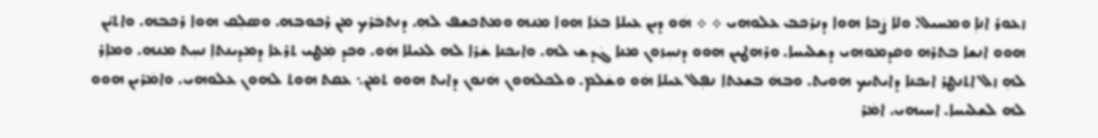ܙܥܘܪ ܐܢܐܼ ܘܡܚܝܠ. ܘܠܐ ܨܿܒܐ ܗܘܐ ܕܢܪܟܒ ܥܠܘܗܝ ܀ ܀ ܗܿܘ ܕܝܢ ܥܝܠܐ ܒܥܿܐ ܗܘܐ ܡܢܗ ܘܡܬܟܫܦ ܠܗܼ. ܕܢܬܒܿܪܟ ܡܢ ܪܟܘܒܗ. ܘܣܠܼܩ ܗܘܐ ܪܟܒܗ. ܘܐܬ݀ܝܢ ܗܘܘ ܐܢܫܐ ܒܬܪܗ ܘܩܕܡܘܗܝ ܕܫܠܝܚܐ. ܘܪܗܛܝܢ ܗܘܘ ܕܢܚܼܙܘܢ ܡܢܐ ܓܿܕܫ ܠܗ. ܘܐܝܟܢܐ ܫܿܪܐ ܠܗ ܠܥܝܠܐ ܗܿܘ. ܘܟܕ ܡܼܿܛܝ ܬܪܥܐ ܕܡܕܝܢܬܐܼ ܢܚܼܬ ܡܢܗ. ܘܡܐܼܪ ܠܗܼ ܙܠ ܐܬܢܛܪ ܐܝܟܢܐ ܕܐܝܬܝܟ ܗܘܝܬ. ܘܒܗܿ ܒܫܥܬܐ ܢܦܼܠ ܥܝܠܐ ܗܿܘ ܘܫܿܠܡ. ܘܠܟܠܗܘܢ ܗܿܢܘܢ ܕܐܝܬ ܗܘܘ ܬܡܿܢ܆ ܥܩܬ ܗܘܬ ܠܗܘܢ ܥܠܘܗܝ. ܘܐܡܿܪܝܢ ܗܘܘ ܠܗ ܠܫܠܝܚܐ. ܐܚܝܗܝ. ܐܡܿܪ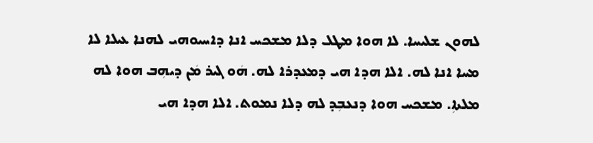ܠܗܘܢ ܫܠܝܚܐ. ܠܐ ܗܘܐ ܡܛܠ ܕܠܐ ܡܫܟܚ ܐܢܐ ܕܐܚܝܘܗܝ ܠܗܢܐ ܥܝܠܐ ܠܐ ܡܚܐ ܐܢܐ ܠܗ. ܐܠܐ ܗܕܐ ܗܝ ܕܡܥܕܪܐ ܠܗ. ܗܿܘ ܓܝܪ ܡܿܢ ܕܝܗܼܒ ܗܘܐ ܠܗ ܡܠܬܐܼ. ܡܫܟܚ ܗܘܐ ܕܢܥܒܼܕ ܠܗ ܕܠܐ ܢܡܘܬ. ܐܠܐ ܗܕܐ ܗܝ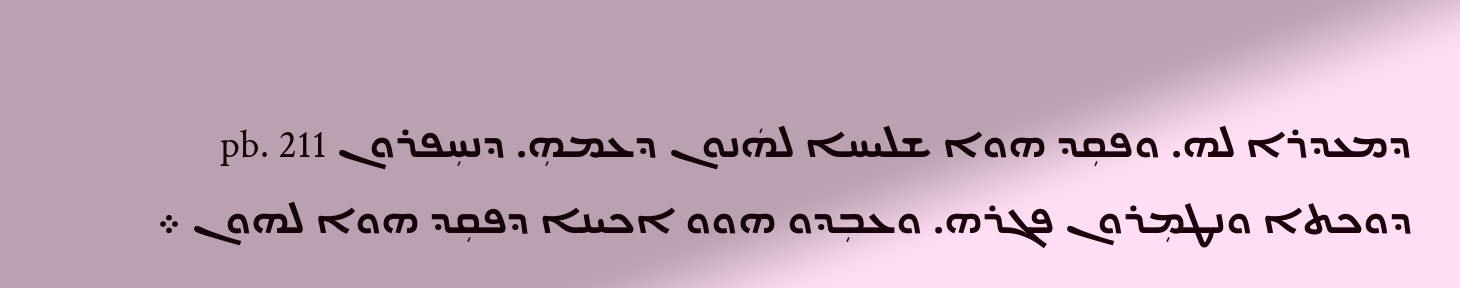ܕܡܥܕܪܐ ܠܗ. ܘܦܩܼܕ ܗܘܐ ܫܠܝܚܐ ܠܗܿܢܘܢ ܕܥܡܗܼ. ܕܢܚܼܦܪܘܢ pb. 211 ܕܘܟܬܐ ܘܢܛܡܼܪܘܢ ܦܓܪܗ. ܘܥܒܼܕܘ ܗܘܘ ܐܟܝܢܐ ܕܦܩܼܕ ܗܘܐ ܠܗܘܢ ܀